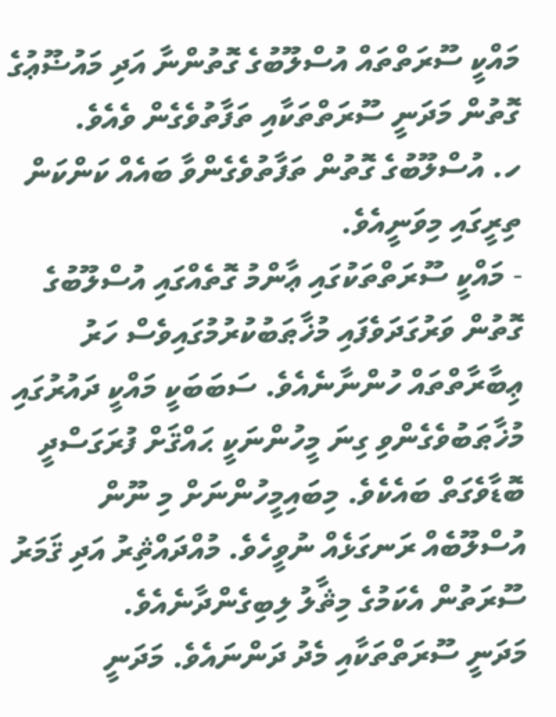މައްކީ ސޫރަތްތައް އުސްލޫބުގެ ގޮތުންނާ އަދި މައުޟޫޢުގެ ގޮތުން މަދަނީ ސޫރަތްތަކާއި ތަފާތުވެގެން ވެއެވެ.
ހ. އުސްލޫބުގެ ގޮތުން ތަފާތުވެގެންވާ ބައެއް ކަންކަން ތިރީގައި މިވަނީއެވެ.
- މައްކީ ސޫރަތްތަކުގައި ޢާންމު ގޮތެއްގައި އުސްލޫބުގެ ގޮތުން ވަރުގަދަވެފައި މުޚާޠަބުކުރުމުގައިވެސް ހަރު ޢިބާރާތްތައް ހުންނާނެއެވެ. ސަބަބަކީ މައްކީ ދައުރުގައި މުޚާޠަބުވެގެންވި ގިނަ މީހުންނަކީ ޙައްޤަށް ފުރަގަސްދީ ބޮޑާވެގަތް ބައެކެވެ. މިބައިމީހުންނަށް މި ނޫން އުސްލޫބެއް ރަނގަޅެއް ނުވީހެވެ. މުއްދައްޘިރު އަދި ޤަމަރު ސޫރަތުން އެކަމުގެ މިޘާލު ލިބިގެންދާނެއެވެ.
މަދަނީ ސޫރަތްތަކާއި މެދު ދަންނައެވެ. މަދަނީ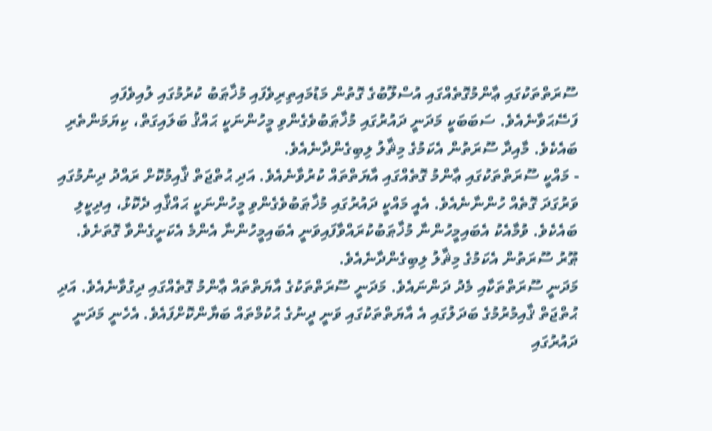ސޫރަތްތަކުގައި ޢާންމުގޮތެއްގައި އުސްލޫބުގެ ގޮތުން މަޑުމައިތިރިވެފައި މުޚާޠަބު ކުރުމުގައި ލުއިވެފައި ފަސޭޙަވާނެއެވެ. ސަބަބަކީ މަދަނީ ދައުރުގައި މުޚާޠަބުވެގެންވި މީހުންނަކީ ޙައްޤު ބަލައިގަތް، ކިޔަމަންތެރި ބައެކެވެ. މާއިދާ ސޫރަތުން އެކަމުގެ މިޘާލު ލިބިގެންދާނެއެވެ.
- މައްކީ ސޫރަތްތަކުގައި ޢާންމު ގޮތެއްގައި އާޔަތްތައް ކުރުވާނެއެވެ. އަދި ޙުތްޖަތް ޤާއިމުކޮށް ރައްދު ދިނުމުގައި ވަރުގަދަ ގޮތެއް ހުންނާނެއެވެ. އެއީ މައްކީ ދައުރުގައި މުޚާޠަބުވެގެންވި މީހުންނަކީ ޙައްޤާއި ދެކޮޅު، އިދިކީލި ބައެކެވެ. ވުމާއެކު އެބައިމީހުންނާ މުޚާޠަބުކުރައްވާފައިވަނީ އެބައިމީހުންނާ އެންމެ އެކަށީގެންވާ ގޮތަށެވެ. ޠޫރު ސޫރަތުން އެކަމުގެ މިޘާލު ލިބިގެންދާނެއެވެ.
މަދަނީ ސޫރަތްތަކާއި މެދު ދަންނައެވެ. މަދަނީ ސޫރަތްތަކުގެ އާޔަތްތައް ޢާންމު ގޮތެއްގައި ދިގުވާނެއެވެ. އަދި ޙުތްޖަތް ޤާއިމުރުމުގެ ބަދަލުގައި އެ އާޔަތްތަކުގައި ވަނީ ދީނުގެ ޙުކުމްތައް ބަޔާންކޮށްފައެވެ. އެހެނީ މަދަނީ ދައުރުގައި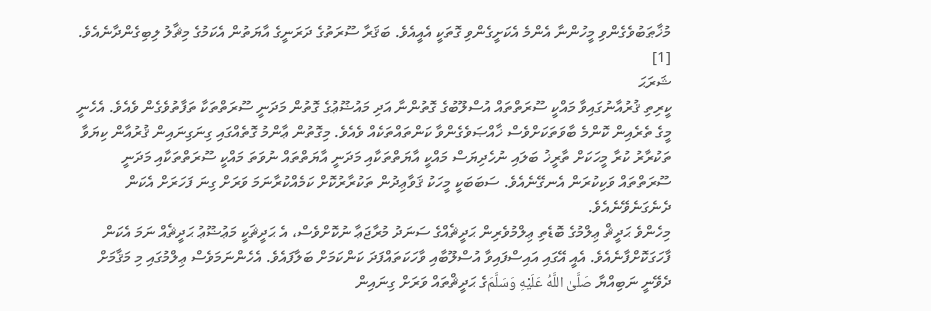މުޚާޠަބުވެގެންވި މީހުންނާ އެންމެ އެކަށީގެންވި ގޮތަކީ އެއީއެވެ. ބަޤަރާ ސޫރަތުގެ ދަރަނީގެ އާޔަތުން އެކަމުގެ މިޘާލު ލިބިގެންދާނެއެވެ. [1]
ޝަރަޙަ
ކީރިތި ޤުރުއާނުގައިވާ މައްކީ ސޫރަތްތައް އުސްލޫބުގެ ގޮތުންނާ އަދި މައުޟޫޢުގެ ގޮތުން މަދަނީ ސޫރަތްތަކާ ތަފާތުވެގެން ވެއެވެ. އެހެނީ މީގެ ތެރެއިން ކޮންމެ ބާވަތަކަށްވެސް ޚާއްޞަވެގެންވާ ކަންތައްތަކެއް ވެއެވެ. މިގޮތުން ޢާންމު ގޮތެއްގައި ގިނަގިނައިން ޤުރުއާން ކިޔަވާ ތަކުރާރު ކުރާ މީހަކަށް ތާރީޚު ބަލައި ނުހެދިޔަސް މައްކީ އާޔަތްތަކާއި މަދަނީ އާޔަތްތައް ނުވަތަ މައްކީ ސޫރަތްތަކާއި މަދަނީ ސޫރަތްތައް ވަކިކުރަން އެނގޭނެއެވެ. ސަބަބަކީ މީހަކު ޤަވާޢިދުން ތަކުރާރުކޮށް ކަމެއްކުރާނަމަ ވަރަށް ގިނަ ފަހަރަށް އެކަން ދެނެގަނެވޭނެއެވެ.
މިހެންވެ ޙަދީޘް ޢިލްމުގެ ބޮޑެތި ޢިލްމުވެރިން ޙަދީޘެއްގެ ސަނަދު މުރާޖަޢާ ނުކޮށްވެސް، އެ ޙަދީޘަކީ މަޢުޟޫޢު ޙަދީޘެއް ނަމަ އެކަން ފާހަގަކޮށްފާނެއެވެ. އެއީ އޭގައި އައިސްފައިވާ އުސްލޫބާއި ވާހަކަތައްފަދަ ކަންކަމަށް ބަލާފައެވެ. އެހެންނަމަވެސް ޢިލްމުގައި މި މަޤާމަށް ދެވޭނީ ނަބިއްޔާ صَلَّىٰ اللَّهُ عَلَيْهِ وَسَلَّمَގެ ޙަދީޘްތައް ވަރަށް ގިނައިން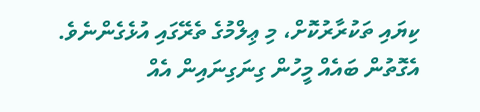ކިޔައި ތަކުރާރުކޮށް، މި ޢިލްމުގެ ތެރޭގައި އުޅެގެންނެވެ.
އެގޮތުން ބައެއް މީހުން ގިނަގިނައިން އެއް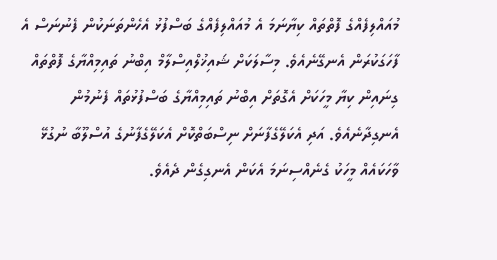މުއައްލިފެއްގެ ފޮތްތައް ކިޔާނަމަ އެ މުއައްލިފެއްގެ ބަސްފުޅު އެހެންތަނަކުން ފެނުނަސް އެ ފާހަގަކުރަން އެނގޭނެއެވެ. މިސާލަކަށް ޝައިޚުލްއިސްލާމް އިބްނު ތައިމިއްޔާގެ ފޮތްތައް ގިނައިން ކިޔާ މީހަކަށް އެގޮތަށް އިބްނު ތައިމިއްޔާގެ ބަސްފުޅުތައް ފެނުމުން އެނގިދާނެއެވެ. އަދި އެކަލޭގެފާނަށް ނިސްބަތްކޮށް އެކަލޭގެފާނުގެ އުސްލޫބާ ނުގުޅޭ ވާހަކައެއް މީހަކު ގެނެއްސިނަމަ އެކަން އެނގިގެން ދެއެވެ.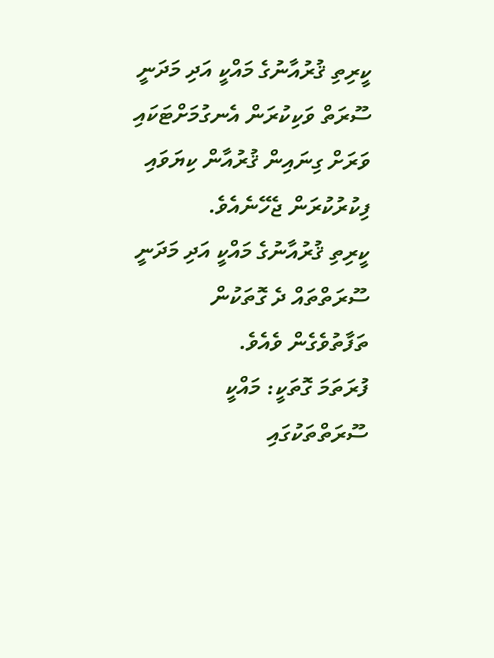ކީރިތި ޤުރުއާނުގެ މައްކީ އަދި މަދަނީ ސޫރަތް ވަކިކުރަން އެނގުމަށްޓަކައި ވަރަށް ގިނައިން ޤުރުއާން ކިޔަވައި ފިކުރުކުރަން ޖެހޭނެއެވެ.
ކީރިތި ޤުރުއާނުގެ މައްކީ އަދި މަދަނީ ސޫރަތްތައް ދެ ގޮތަކުން ތަފާތުވެގެން ވެއެވެ.
ފުރަތަމަ ގޮތަކީ: މައްކީ ސޫރަތްތަކުގައި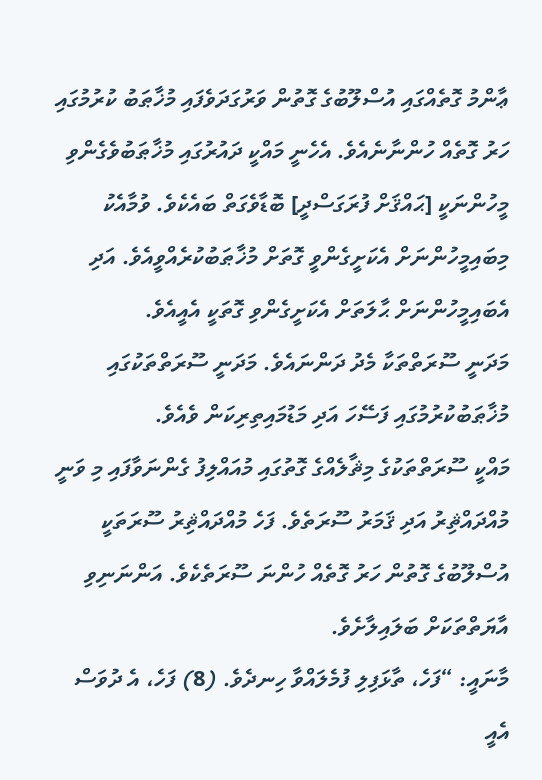ޢާންމު ގޮތެއްގައި އުސްލޫބުގެ ގޮތުން ވަރުގަދަވެފައި މުޚާޠަބު ކުރުމުގައި ހަރު ގޮތެއް ހުންނާނެއެވެ. އެހެނީ މައްކީ ދައުރުގައި މުޚާޠަބުވެގެންވި މީހުންނަކީ [ޙައްޤަށް ފުރަގަސްދީ] ބޮޑާވެގަތް ބައެކެވެ. ވުމާއެކު މިބައިމީހުންނަށް އެކަށީގެންވީ ގޮތަށް މުޚާޠަބުކުރެއްވީއެވެ. އަދި އެބައިމީހުންނަށް ޙާލަތަށް އެކަށީގެންވި ގޮތަކީ އެއީއެވެ.
މަދަނީ ސޫރަތްތަކާ މެދު ދަންނައެވެ. މަދަނީ ސޫރަތްތަކުގައި މުޚާޠަބުކުރުމުގައި ފަސޭހަ އަދި މަޑުމައިތިރިކަން ވެއެވެ.
މައްކީ ސޫރަތްތަކުގެ މިޘާލެއްގެ ގޮތުގައި މުއައްލިފު ގެންނަވާފައި މި ވަނީ މުއްދައްޘިރު އަދި ޤަމަރު ސޫރަތެވެ. ފަހެ މުއްދައްޘިރު ސޫރަތަކީ އުސްލޫބުގެ ގޮތުން ހަރު ގޮތެއް ހުންނަ ސޫރަތެކެވެ. އަންނަނިވި އާޔަތްތަކަށް ބަލައިލާށެވެ.
މާނައީ: “ފަހެ، ތާޅަފިލި ފުމެލައްވާ ހިނދެވެ. (8) ފަހެ، އެ ދުވަސް އެއީ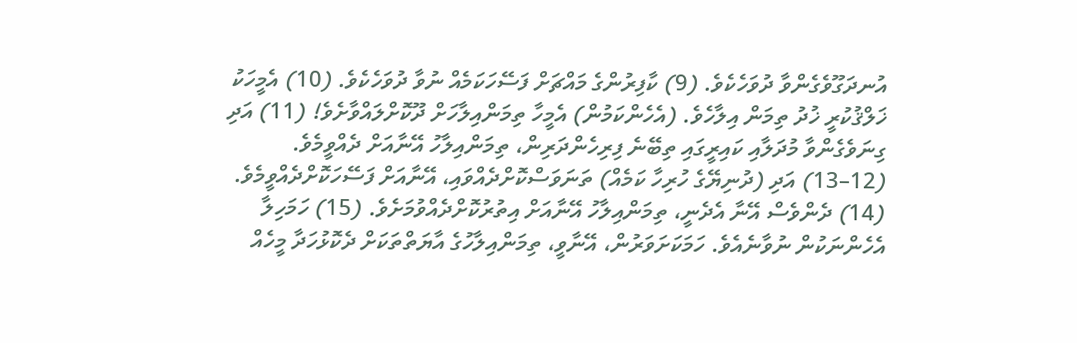އުނދަގޫވެގެންވާ ދުވަހެކެވެ. (9) ކާފިރުންގެ މައްޗަށް ފަސޭހަކަމެއް ނުވާ ދުވަހެކެވެ. (10) އެމީހަކު ޚަލްޤުކުރީ ޚުދު ތިމަން އިލާހެވެ. (އެހެންކަމުން) އެމީހާ ތިމަންއިލާހަށް ދޫކޮށްލައްވާށެވެ! (11) އަދި ގިނަވެގެންވާ މުދަލާއި ކައިރީގައި ތިބޭނެ ފިރިހެންދަރިން، ތިމަންއިލާހު އޭނާއަށް ދެއްވީމެވެ. (12–13) އަދި (ދުނިޔޭގެ ހުރިހާ ކަމެއް) ތަނަވަސްކޮށްދެއްވައި، އޭނާއަށް ފަސޭހަކޮށްދެއްވީމެވެ. (14) ދެންވެސް އޭނާ އެދެނީ، ތިމަންއިލާހު އޭނާއަށް އިތުރުކޮށްދެއްވުމަށެވެ. (15) ހަމަހިލާ އެހެންނަކުން ނުވާނެއެވެ. ހަމަކަށަވަރުން، އޭނާވީ، ތިމަންއިލާހުގެ އާޔަތްތަކަށް ދެކޮޅުހަދާ މީހެއް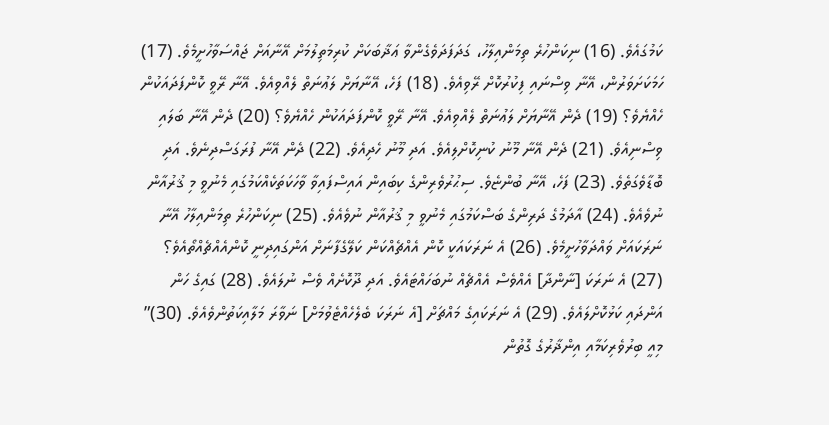ކަމުގައެވެ. (16) ނިކަންހުރެ ތިމަންއިލާހު، ގަދަފަދަވެގެންވާ ޢަޛާބަކަށް ކުރިމަތިލުމަށް އޭނާއަށް ޖައްސަވާހުށީމެވެ. (17) ހަމަކަށަވަރުން، އޭނާ ވިސްނައި ފިކުރުކޮށް ރޭވިއެވެ. (18) ފަހެ، އޭނާޔަށް ލަޢުނަތް ލެއްވިއެވެ. އޭނާ ރޭވީ ކޮންފަދައަކުން ހެއްޔެވެ؟ (19) ދެން އޭނާޔަށް ލަޢުނަތް ލެއްވިއެވެ. އޭނާ ރޭވީ ކޮންފަދައަކުން ހެއްޔެވެ؟ (20) ދެން އޭނާ ބަލައި ވިސްނިއެވެ. (21) ދެން އޭނާ މޫނު ކުނިކޮށްލިއެވެ. އަދި މޫނު ހެދިއެވެ. (22) ދެން އޭނާ ފުރަގަސްދިނެވެ. އަދި ބޮޑާވެގަތެވެ. (23) ފަހެ، އޭނާ ބުންޏެވެ. ސިޙުރުވެރިންގެ ކިބައިން އައިސްފައިވާ ވާހަކަތަކެއްކަމުގައި މެނުވީ މި ޤުރުއާން ނުވެއެވެ. (24) އާދަމުގެ ދަރިންގެ ބަސްކަމުގައި މެނުވީ މި ޤުރުއާން ނުވެއެވެ. (25) ނިކަންހުރެ ތިމަންއިލާހު އޭނާ ނަރަކައަށް ވައްދަވާހުށީމެވެ. (26) އެ ނަރަކައަކީ ކޮން އެއްޗެއްކަން ކަލޭގެފާނަށް އަންގައިދިނީ ކޮންއެއްޗެއްތޯއެވެ؟ (27) އެ ނަރަކަ [ނާންދާ] އެއްވެސް އެއްޗެއް ނުބަހައްޓައެވެ. އަދި ދޫކޮށެއް ވެސް ނުލައެވެ. (28) ގައިގެ ހަން އަންދައި ކަޅުކޮށްލައެވެ. (29) އެ ނަރަކައިގެ މައްޗަށް [އެ ނަރަކަ ބެލެހެއްޓެވުމަށް] ނަވާރަ މަލާއިކަތުންވެއެވެ. (30)”
މިއީ ބިރުވެރިކަމާއި އިންޛާރުގެ ގޮތުން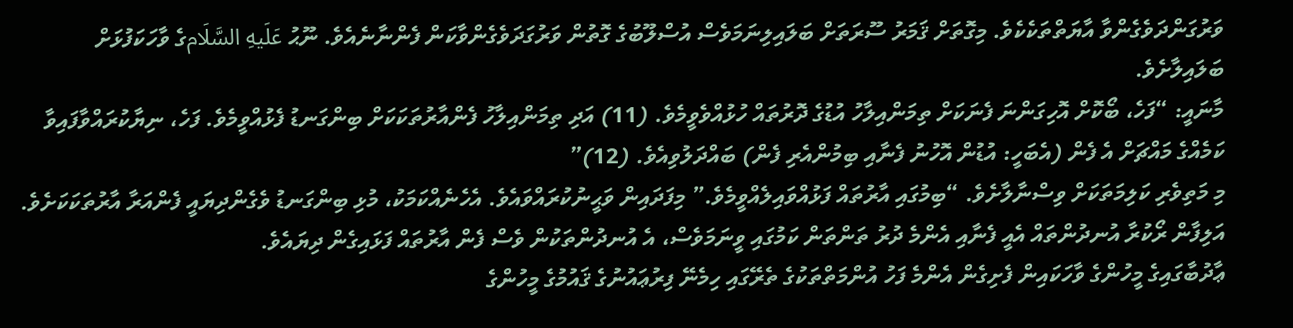ވަރުގަންދަވެގެންވާ އާޔަތްތަކެކެވެ. މިގޮތަށް ޤަމަރު ސޫރަތަށް ބަލައިލިނަމަވެސް އުސްލޫބުގެ ގޮތުން ވަރުގަދަވެގެންވާކަން ފެންނާނެއެވެ. ނޫޙު عَلَيهِ السَّلَامގެ ވާހަކަފުޅަށް ބަލައިލާށެވެ.
މާނައީ: “ފަހެ، ބޯކޮށް އޮހިގަންނަ ފެނަކަށް ތިމަންއިލާހު އުޑުގެ ދޮރުތައް ހުޅުއްވެވީމެވެ. (11) އަދި ތިމަންއިލާހު ފެންއާރުތަކަކަށް ބިންގަނޑު ފެޅުއްވީމެވެ. ފަހެ، ނިޔާކުރައްވާފައިވާ ކަމެއްގެ މައްޗަށް އެ ފެން (އެބަހީ: އުޑުން އޮހުނު ފެނާއި ބިމުންއެރި ފެން) ބައްދަލުވިއެވެ. (12)”
މި މަތިވެރި ކަލިމަތަކަށް ވިސްނާލާށެވެ. “ބިމުގައި އާރުތައް ފަޅުއްވައިލެއްވީމެވެ.” މިފަދައިން ވަޙީނުކުރައްވައެވެ. އެހެނެއްކަމަކު، މުޅި ބިންގަނޑު ވެގެންދިޔައީ ފެންއަރާ އާރުތަކަކަށެވެ. އަލިފާން ރޯކުރާ އުނދުންތައް އެއީ ފެނާއި އެންމެ ދުރު ތަންތަން ކަމުގައި ވީނަމަވެސް، އެ އުނދުންތަކުން ވެސް ފެން އާރުތައް ފަޅައިގެން ދިޔައެވެ.
ޢާދުބާގައިގެ މީހުންގެ ވާހަކައިން ފެށިގެން އެންމެ ފަހު އުންމަތްތަކުގެ ތެރޭގައި ހިމެނޭ ފިރުޢައުނުގެ ޤައުމުގެ މީހުންގެ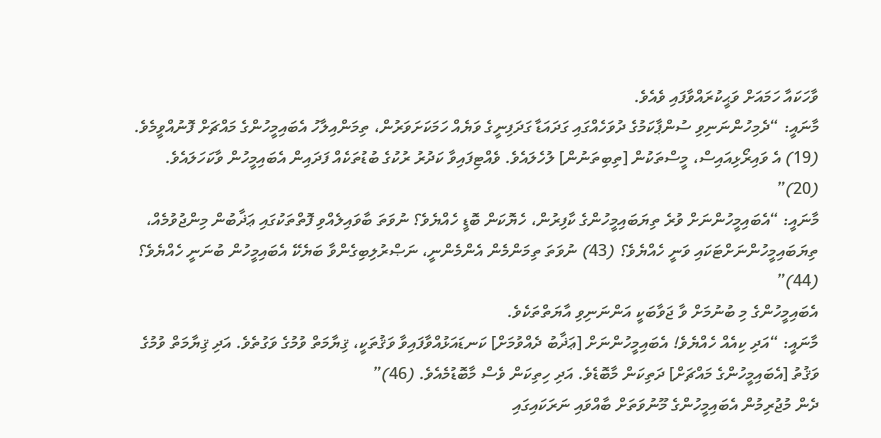ވާހަކައާ ހަމައަށް ވަޙީކުރައްވާފައި ވެއެވެ.
މާނައީ: “ދެމިހުންނަނިވި ސުންޕާކަމުގެ ދުވަހެއްގައި ގަދައަޑާ ގަދަފިނީގެ ވަޔެއް ހަމަކަށަވަރުން، ތިމަންއިލާހު އެބައިމީހުންގެ މައްޗަށް ފޮނުއްވީމެވެ. (19) އެ ވައިރޯޅިއައިސް، މީސްތަކުން [ތިބިތަނުން] ލުހެލައެވެ. ވެއްޓިފައިވާ ކަދުރު ރުކުގެ ބުޑުތަކެއް ފަދައިން އެބައިމީހުން ވާކަހަލައެވެ. (20)”
މާނައީ: “އެބައިމީހުންނަށް ވުރެ ތިޔަބައިމީހުންގެ ކާފިރުން، ހެޔޮކަން ބޮޑީ ހެއްޔެވެ؟ ނުވަތަ ބާވައިލެއްވި ފޮތްތަކުގައި ޢަޛާބުން މިންޖުވުމެއް، ތިޔަބައިމީހުންނަށްޓަކައި ވަނީ ހެއްޔެވެ؟ (43) ނުވަތަ ތިމަންމެން އެންމެންނީ، ނަޞްރުލިބިގެންވާ ބަޔެކޭ އެބައިމީހުން ބުނަނީ ހެއްޔެވެ؟ (44)”
އެބައިމީހުންގެ މި ބުނުމަށް ވާ ޖަވާބަކީ އަންނަނިވި އާޔަތްތަކެވެ.
މާނައީ: “އަދި ކިއެއް ހެއްޔެވެ! އެބައިމީހުންނަށް [ޢަޛާބު ދެއްވުމަށް] ކަނޑައަޅުއްވާފައިވާ ވަޤުތަކީ، ޤިޔާމަތް ވުމުގެ ވަގުތެވެ. އަދި ޤިޔާމަތް ވުމުގެ ވަޤުތު [އެބައިމީހުންގެ މައްޗަށް] ދަތިކަން މާބޮޑެވެ. އަދި ހިތިކަން ވެސް މާބޮޑުމެއެވެ. (46)”
ދެން މުޖުރިމުން އެބައިމީހުންގެ މޫނުވަތަށް ބާއްވައި ނަރަކައިގައި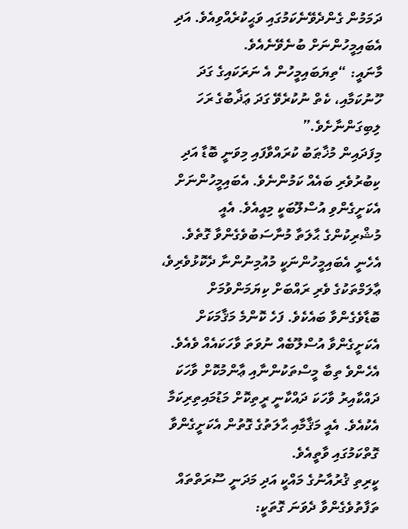ދަމަމުން ގެންދެވޭނެކަމުގައި ވަޙީކުރެއްވިއެވެ. އަދި އެބައިމީހުންނަށް ބުނެވޭނެއެވެ.
މާނައީ: “ތިޔަބައިމީހުން އެ ނަރަކައިގެ ގަދަ ހޫނުކަމާއި، ކެތް ނުކުރެވޭ ގަދަ ޢަޛާބުގެ ރަހަ ލިބިގަންނާށެވެ.”
މިފަދައިން މުޚާޠަބު ކުރައްވާފައި މިވަނީ ބޮޑާ އަދި ކިބުރުވެރި ބައެއް ކަމުންނެވެ. އެބައިމީހުންނަށް އެކަށީގެންވި އުސްލޫބަކީ މިއީއެވެ. އެއީ މުޝްރިކުންގެ ޙާލަތާ މުނާސަބުވެގެންވާ ގޮތެވެ. އެހެނީ އެބައިމީހުންނަކީ މުއުމިނުންނާ ދެކޮޅުވެރިވެ، ޢާލަމްތަކުގެ ވެރި ރައްބަށް ކިޔަމަންވުމަށް ބޮޑާވެގެންވާ ބައެކެވެ. ފަހެ ކޮންމެ މަޤާމަކަށް އެކަށީގެންވާ އުސްލޫބެއް ނުވަތަ ވާހަކައެއް ވެއެވެ. އެހެންވެ ތިބާ މީސްތަކުންނާއި ޢާންމުކޮށް ވާހަކަ ދައްކާއިރު ވާހަކަ ދައްކާނީ ރީތިކޮށް މަޑުމައިތިރިކަމާ އެކުއެވެ. އެއީ މަޤާމާއި ޙާލަތުގެ ގޮތުން އެކަށީގެންވާ ގޮތްކަމުގައި ވާތީއެވެ.
ކީރިތި ޤުރުއާނުގެ މައްކީ އަދި މަދަނީ ސޫރަތްތައް ތަފާތުވެގެންވާ ދެވަނަ ގޮތަކީ: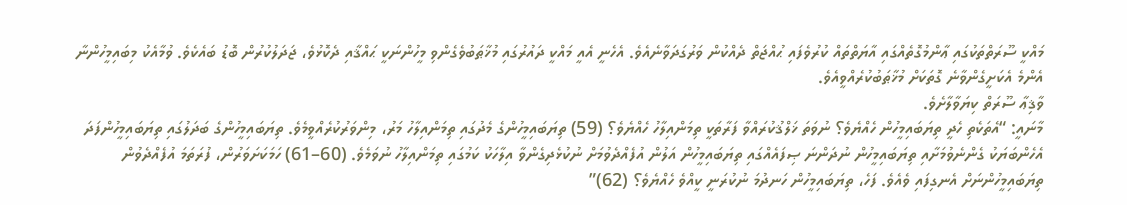މައްކީ ސޫރަތްތަކުގައި ޢާންމުގޮތެއްގައި އާޔަތްތައް ކުރުވެފައި ޙުއްޖަތް ދެއްކުން ވަރުގަދަވާނެއެވެ. އެހެނީ އެއީ މައްކީ ދައުރުގައި މުޚާޠަބުވެގެންވި މީހުންނަކީ ޙައްޤާއި ދެކޮޅުވެ، ޖަދަލުކުރުން ބޮޑު ބައެކެވެ. ވުމާއެކު މިބައިމީހުންނާ އެންމެ އެކަށީގެންވާނެ ގޮތަކަށް މުޚާޠަބުކުރެއްވީއެވެ.
ވާޤިޢާ ސޫރަތް ކިޔަވާލާށެވެ.
މާނައީ: “އެތަކެތި ހެދީ ތިޔަބައިމީހުން ހެއްޔެވެ؟ ނުވަތަ ޚަލްޤުކުރައްވާ ފަރާތަކީ ތިމަންއިލާހު ހެއްޔެވެ؟ (59) ތިޔަބައިމީހުންގެ މެދުގައި ތިމަންއިލާހު މަރު، މިންވަރުކުރެއްވީމެވެ. ތިޔަބައިމީހުންގެ ބަދަލުގައި ތިޔަބައިމީހުންފަދަ އެހެންބަޔަކު ގެންނެވުމަށާއި ތިޔަބައިމީހުން ނުދަންނަ ޞިފައެއްގައި ތިޔަބައިމީހުން އަލުން އުފެއްދެވުމަށް ނުކުޅެދިގެންވާ އިލާހަކު ކަމުގައި ތިމަންއިލާހު ނުވަމެވެ. (60–61) ހަމަކަށަވަރުން، ފުރަތަމަ އުފެއްދެވުން ތިޔަބައިމީހުންނަށް އެނގިފައި ވެއެވެ. ފަހެ، ތިޔަބައިމީހުން ހަނދުމަ ނުކުރަނީ ކީއްވެ ހެއްޔެވެ؟ (62)”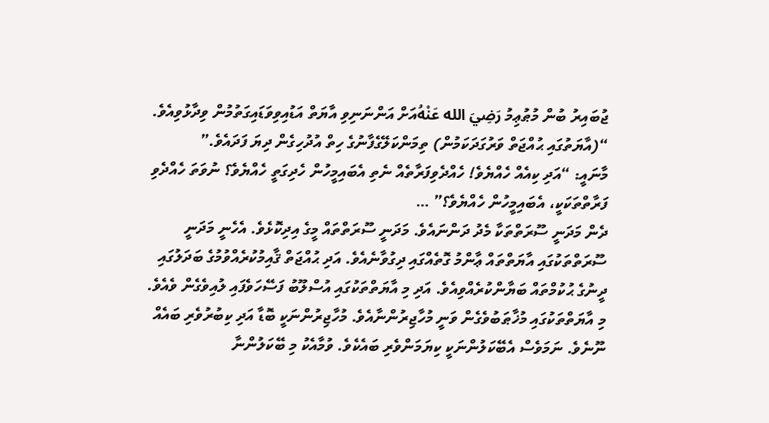ޖުބައިރު ބުން މުޠުޢިމު رَضِيَ الله عَنْهُއަށް އަންނަނިވި އާޔަތް އަޑުއިވިވަޑައިގަތުމުން ވިދާޅުވިއެވެ. “(އާޔަތުގައި ޙުއްޖަތް ވަރުގަދަކަމުން) ތިމަންކަލޭގެފާނުގެ ހިތް އުދުހިގެން ދިޔަ ފަދައެވެ.”
މާނައީ: “އަދި ކިއެއް ހެއްޔެވެ! ހެއްދެވިފަރާތެއް ނެތި އެބައިމީހުން ހެދިގަތީ ހެއްޔެވެ؟ ނުވަތަ ހެއްދެވި ފަރާތްތަކަކީ، އެބައިމީހުން ހެއްޔެވެ؟” …
ދެން މަދަނީ ސޫރަތްތަކާ މެދު ދަންނައެވެ. މަދަނީ ސޫރަތްތައް މީގެ އިދިކޮޅެވެ. އެހެނީ މަދަނީ ސޫރަތްތަކުގައި އާޔަތްތައް ޢާންމު ގޮތެއްގައި ދިގުވާނެއެވެ. އަދި ޙުއްޖަތް ޤާއިމުކުރެއްވުމުގެ ބަދަލުގައި ދީނުގެ ޙުކުމްތައް ބަޔާންކުރެއްވިއެވެ. އަދި މި އާޔަތްތަކުގައި އުސްލޫބު ފަސޭހަވެފައި ލުއިވެގެން ވެއެވެ. މި އާޔަތްތަކުގައި މުޚާޠަބުވެގެން ވަނީ މުހާޖިރުންނާއެވެ. މުހާޖިރުންނަކީ ބޮޑާ އަދި ކިބުރުވެރި ބައެއް ނޫނެވެ. ނަމަވެސް އެބޭކަލުންނަކީ ކިޔަމަންވެރި ބައެކެވެ. ވުމާއެކު މި ބޭކަލުންނާ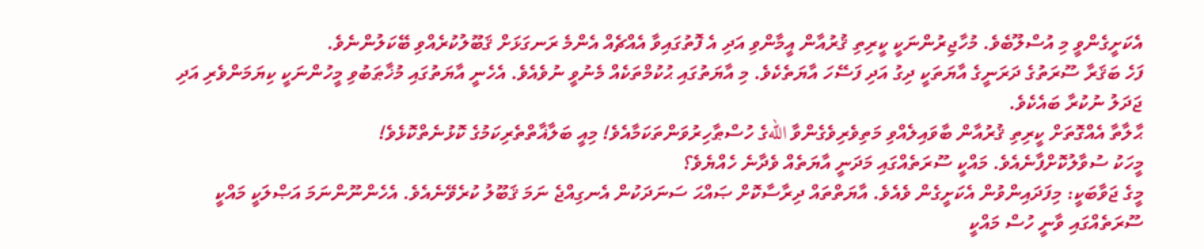އެކަށީގެންވީ މި އުސްލޫބެވެ. މުހާޖިރުންނަކީ ކީރިތި ޤުރުއާން އީމާންވި އަދި އެ ފޮތުގައިވާ އެއްޗެއް އެންމެ ރަނގަޅަށް ޤަބޫލުކުރެއްވި ބޭކަލުންނެވެ.
ފަހެ ބަޤަރާ ސޫރަތުގެ ދަރަނީގެ އާޔަތަކީ ދިގު އަދި ފަސޭހަ އާޔަތެކެވެ. މި އާޔަތުގައި ޙުކުމްތަކެއް މެނުވީ ނުވެއެވެ. އެހެނީ އާޔަތުގައި މުޚާޠަބުވި މީހުންނަކީ ކިޔަމަންވެރި އަދި ޖަދަލު ނުކުރާ ބައެކެވެ.
ޙާލާތާ އެއްގޮތަށް ކީރިތި ޤުރުއާން ބާވައިލެއްވި މަތިވެރިވެގެންވާ اللهގެ ހުސްޠާހިރުވަންތަކަމާއެވެ! މިއީ ބަލާޣާތްތެރިކަމުގެ ކޮޅުނެތްކޮޅެވެ!
މީހަކު ސުވާލުކޮށްފާނެއެވެ. މައްކީ ސޫރަތެއްގައި މަދަނީ އާޔަތެއް ވެދާނެ ހެއްޔެވެ؟
މީގެ ޖަވާބަކީ: މިފަދައިންވުން އެކަށީގެން ވެއެވެ. އާޔަތްތައް ދިރާސާކޮށް ޞައްޙަ ސަނަދަކުން އެނގިއްޖެ ނަމަ ޤަބޫލު ކުރެވޭނެއެވެ. އެހެންނޫންނަމަ އަޞްލަކީ މައްކީ ސޫރަތެއްގައި ވާނީ ހުސް މައްކީ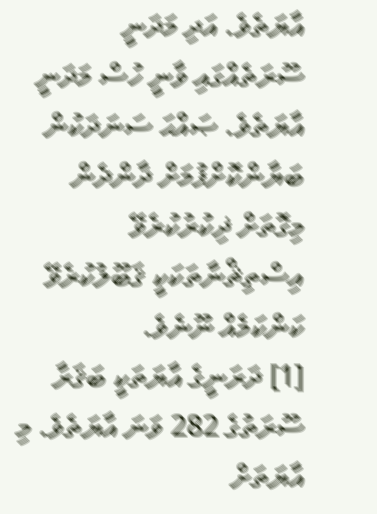އާޔަތެވެ. އަދި މަދަނީ ސޫރަތެއްގައި ވާނީ ހުސް މަދަނީ އާޔަތެވެ. ޞައްޙަ ސަނަދަކުން ބަޔާންކޮށްފުމަށް ދާންދެން މިގޮތަށް ޛިކުރުކުރެވޭ އިސްތިޘްނާތަކަކީ ޤަބޫލުކުރެވޭ ކަންކަމެއް ނޫނެވެ.
[1] ދަރަނީގެ އާޔަތަކީ ބަޤަރާ ސޫރަތުގެ 282 ވަނަ އާޔަތެވެ. މި އާޔަތަށް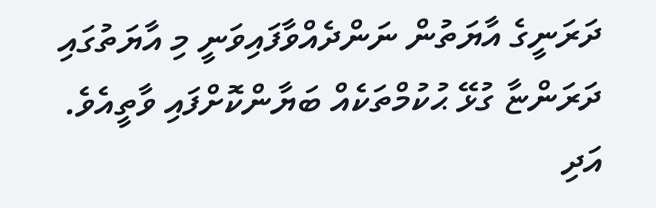ދަރަނީގެ އާޔަތުން ނަންދެއްވާފައިވަނީ މި އާޔަތުގައި ދަރަންޏާ ގުޅޭ ޙުކުމްތަކެއް ބަޔާންކޮށްފައި ވާތީއެވެ. އަދި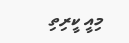މިއީ ކީރިތި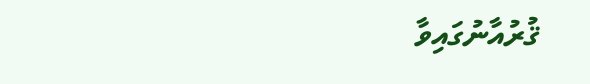ޤުރުއާނުގައިވާ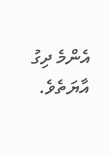އެންމެ ދިގު އާޔަތެވެ.